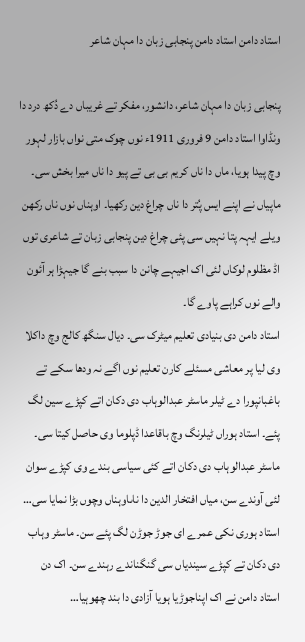استاد دامن استاد دامن پنجابی زبان دا مہان شاعر

پنجابی زبان دا مہان شاعر، دانشور، مفکر تے غریباں دے دُکھ درد دا ونڈاوا استاد دامن 9 فروری 1911ء نوں چوک متی نواں بازار لہور وچ پیدا ہویا، ماں دا ناں کریم بی بی تے پیو دا ناں میرا بخش سی۔ ماپیاں نے اپنے ایس پُتر دا ناں چراغ دین رکھیا۔ اوہناں نوں ناں رکھن ویلے ایہہ پتا نہیں سی پئی چراغ دین پنجابی زبان تے شاعری توں اڈ مظلوم لوکاں لئی اک اجیہے چانن دا سبب بنے گا جیہڑا ہر آئون والے نوں کراہے پاوے گا۔
استاد دامن دی بنیادی تعلیم میٹرک سی۔ دیال سنگھ کالج وچ داکلا وی لیا پر معاشی مسئلے کارن تعلیم نوں اگے نہ ودھا سکے تے باغبانپورا دے ٹیلر ماسٹر عبدالوہاب دی دکان اتے کپڑے سین لگ پئے۔ استاد ہوراں ٹیلرنگ وچ باقاعدا ڈپلوما وی حاصل کیتا سی۔
ماسٹر عبدالوہاب دی دکان اتے کئی سیاسی بندے وی کپڑے سوان لئی آوندے سن، میاں افتخار الدین دا ناںاوہناں وچوں بڑا نمایا سی… استاد ہوری نکی عمرے ای جوڑ جوڑن لگ پئے سن۔ ماسٹر وہاب دی دکان تے کپڑے سیندیاں سی گنگناندے رہندے سن۔ اک دن استاد دامن نے اک اپناجوڑیا ہویا آزادی دا بند چھوہیا…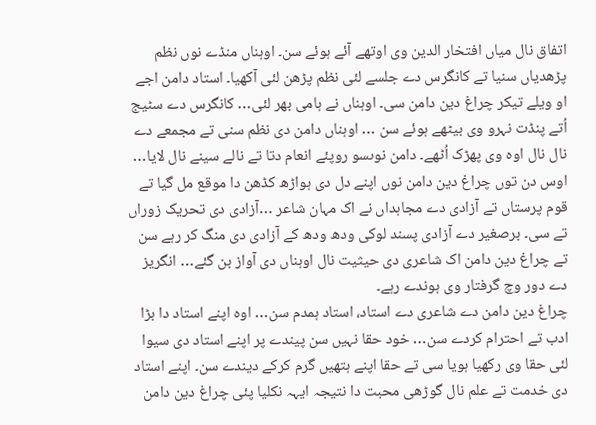اتفاق نال میاں افتخار الدین وی اوتھے آئے ہوئے سن۔ اوہناں منڈے نوں نظم پڑھدیاں سنیا تے کانگرس دے جلسے لئی نظم پڑھن لئی آکھیا۔ استاد دامن اجے او ویلے تیکر چراغ دین دامن سی۔ اوہناں نے ہامی بھر لئی… کانگرس دے سٹیج اُتے پنڈت نہرو وی بیٹھے ہوئے سن … اوہناں دامن دی نظم سنی تے مجمعے دے نال نال اوہ وی پھڑک اُٹھے۔ دامن نوںسو روپئے انعام دتا تے نالے سینے نال لایا… اوس دن توں چراغ دین دامن نوں اپنے دل دی ہواڑھ کڈھن دا موقع مل گیا تے قوم پرستاں تے آزادی دے مجاہداں نے اک مہان شاعر …آزادی دی تحریک زوراں تے سی۔ برصغیر دے آزادی پسند لوکی ودھ ودھ کے آزادی دی منگ کر رہے سن تے چراغ دین دامن اک شاعری دی حیثیت نال اوہناں دی آواز بن گئے… انگریز دے دور وچ گرفتار وی ہوندے رہے۔
چراغ دین دامن دے شاعری دے استاد، استاد ہمدم سن… اوہ اپنے استاد دا بڑا ادب تے احترام کردے سن… خود حقا نہیں سن پیندے پر اپنے استاد دی سیوا لئی حقا وی رکھیا ہویا سی تے حقا اپنے ہتھیں گرم کرکے دیندے سن۔ اپنے استاد دی خدمت تے علم نال گوڑھی محبت دا نتیجہ ایہہ نکلیا پئی چراغ دین دامن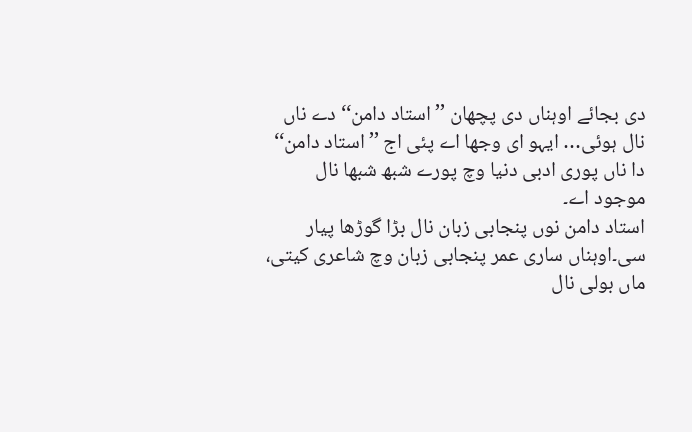دی بجائے اوہناں دی پچھان ’’استاد دامن‘‘ دے ناں نال ہوئی… ایہو ای وجھا اے پئی اج ’’استاد دامن‘‘ دا ناں پوری ادبی دنیا وچ پورے شبھ شبھا نال موجود اے۔
استاد دامن نوں پنجابی زبان نال بڑا گوڑھا پیار سی۔اوہناں ساری عمر پنجابی زبان وچ شاعری کیتی، ماں بولی نال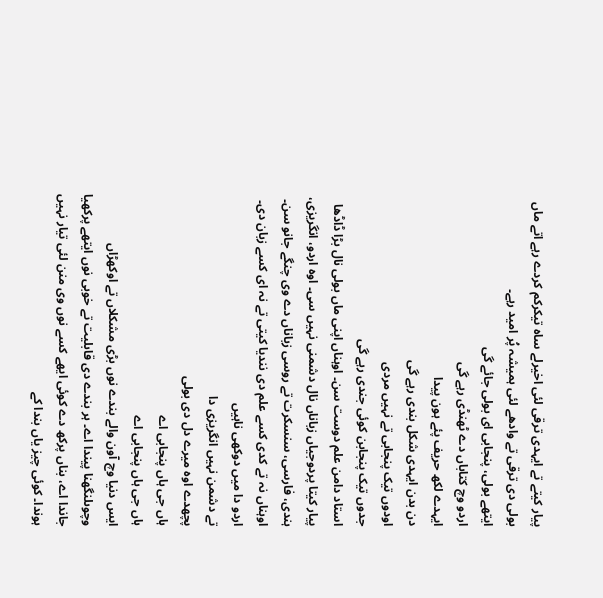پیار کیتے تے ایہدی ترقی لئی اخیرلے ساہ تیکرکم کردے رہے اتے ماں بولی دی ترقی تے وادھے لئی ہمیشہ پُر امید رہے۔
ایتھے بولی، پنجابی ای بولی جائے گی
اردو وچ کتاباں دے ٹھنڈی رہے گی
ایہدے لکھ حریف پئے ہون پیدا
دن بدن ایہدی شکل بندی رہے گی
اودوں تیک پنجابی تے نہیں مردی
جدوں تیک پنجابن کوئی جندی رہے گی
استاد دامن علم دوست سن۔ اوہناں اپنی ماں بولی نال بڑا ڈاڈھا پیار کیتا پردوجیاں زباناں نال دشمنی نہیں سی۔ اوہ اردو، انگریزی، ہندی، فارسی، سنسکرت تے روسی زباناں دے وی چنگے جانو سن۔ اوہناں نہ تے کدی کسے علم دی نندیا کیتی تے نہ ای کسے زبان دی۔
اردو دا میں دوکھی ناہیں
تے دشمن نہیں انگریزی دا
پچھدے اوہ میرے دل دی بولی
ہاں جی ہاں پنجابی اے
ہاں جی ہاں پنجابی اے
ایس دنیا وچ آون والے بندے نوں بڑی مشکلاں تے اوکھڑاں وچوںلنگھنا پیندا اے۔ ہر بندے دی قابلیت تے خوبی نوں ایتھے پرکھیا جاندا اے، بناں پرکھ دے کوئی ایھے کسے نوں وی منن لئی تیار نہیں ہوندا۔ کوئی چیز یاں بندا کے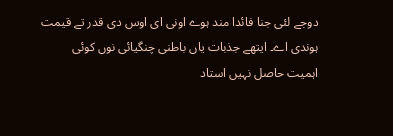دوجے لئی جنا فائدا مند ہوے اونی ای اوس دی قدر تے قیمت ہوندی اے۔ ایتھے جذبات یاں باطنی چنگیائی نوں کوئی اہمیت حاصل نہیں استاد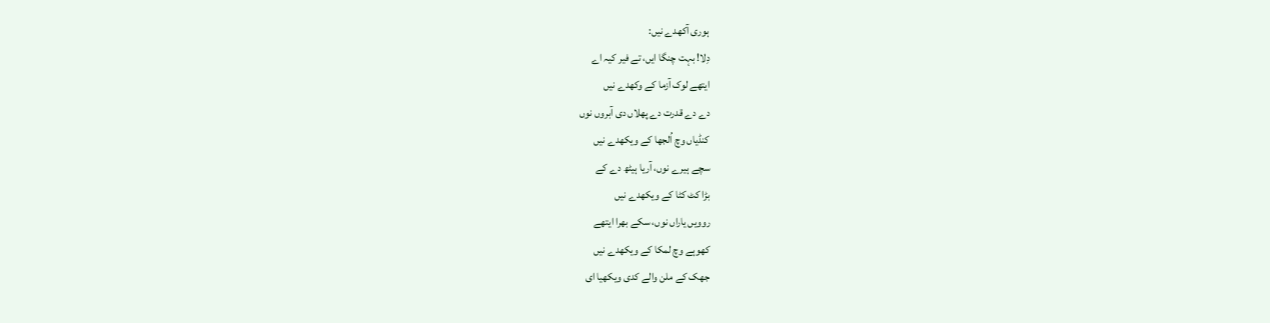ہوری آکھدے نیں:
دِلا! بہت چنگا ایں، تے فیر کیہ اے
ایتھے لوک آزما کے وکھدے نیں
دے دے قدرت دے پھلاں دی آبروں نوں
کنڈیاں وچ اُلجھا کے ویکھدے نیں
سچے ہیرے نوں، آریا ہیٹھ دے کے
بڑا کٹ کٹا کے ویکھدے نیں
روویں یاراں نوں، سکے بھرا ایتھے
کھوہے وچ لمکا کے ویکھدے نیں
جھک کے ملن والے کدی ویکھیا ای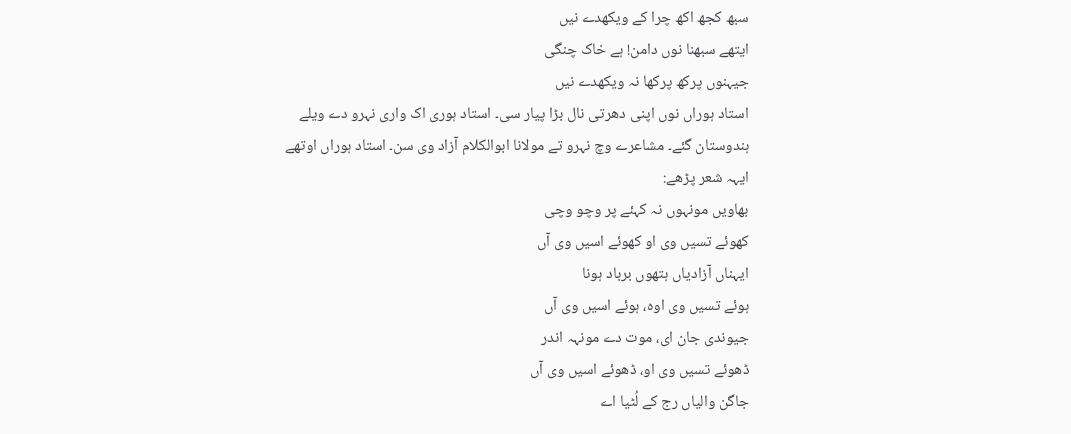سبھ کجھ اکھ چرا کے ویکھدے نیں
ایتھے سبھنا نوں دامن! ہے خاک چنگی
جیہنوں پرکھ پرکھا نہ ویکھدے نیں
استاد ہوراں نوں اپنی دھرتی نال بڑا پیار سی۔ استاد ہوری اک واری نہرو دے ویلے ہندوستان گئے۔ مشاعرے وچ نہرو تے مولانا ابوالکلام آزاد وی سن۔ استاد ہوراں اوتھے ایہہ شعر پڑھے:
بھاویں مونہوں نہ کہئے پر وچو وچی
کھوئے تسیں وی او کھوئے اسیں وی آں
ایہناں آزادیاں ہتھوں برباد ہونا
ہوئے تسیں وی اوہ، ہوئے اسیں وی آں
جیوندی جان ای، موت دے مونہہ اندر
ڈھوئے تسیں وی او، ڈھوئے اسیں وی آں
جاگن والیاں رج کے لُٹیا اے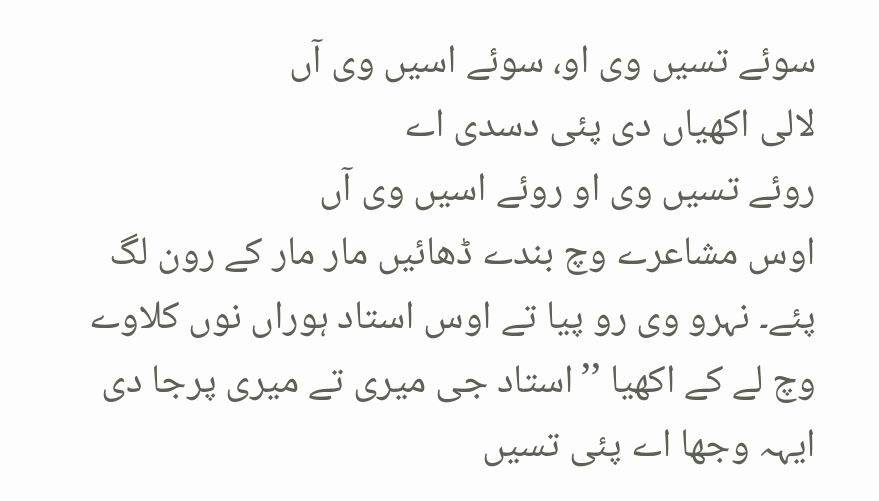سوئے تسیں وی او، سوئے اسیں وی آں
لالی اکھیاں دی پئی دسدی اے
روئے تسیں وی او روئے اسیں وی آں
اوس مشاعرے وچ بندے ڈھائیں مار مار کے رون لگ پئے۔ نہرو وی رو پیا تے اوس استاد ہوراں نوں کلاوے وچ لے کے اکھیا ’’استاد جی میری تے میری پرجا دی ایہہ وجھا اے پئی تسیں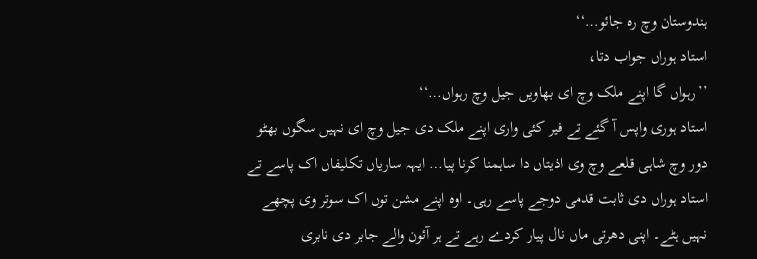ہندوستان وچ رہ جائو…‘‘
استاد ہوراں جواب دتا،
’’رہواں گا اپنے ملک وچ ای بھاویں جیل وچ رہواں…‘‘
استاد ہوری واپس آ گئے تے فیر کئی واری اپنے ملک دی جیل وچ ای نہیں سگوں بھٹو دور وچ شاہی قلعے وچ وی اذیتاں دا ساہمنا کرنا پیا… ایہہ ساریاں تکلیفاں اک پاسے تے استاد ہوراں دی ثابت قدمی دوجے پاسے رہی۔ اوہ اپنے مشن توں اک سوتر وی پچھے نہیں ہٹے۔ اپنی دھرتی ماں نال پیار کردے رہے تے ہر آئون والے جابر دی نابری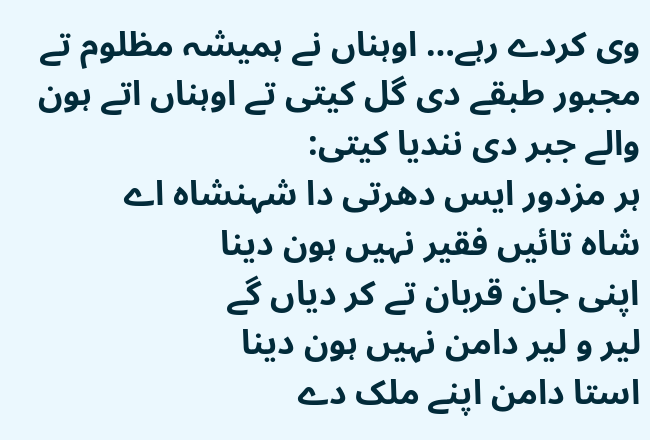وی کردے رہے… اوہناں نے ہمیشہ مظلوم تے مجبور طبقے دی گل کیتی تے اوہناں اتے ہون والے جبر دی نندیا کیتی:
ہر مزدور ایس دھرتی دا شہنشاہ اے
شاہ تائیں فقیر نہیں ہون دینا
اپنی جان قربان تے کر دیاں گے
لیر و لیر دامن نہیں ہون دینا
استا دامن اپنے ملک دے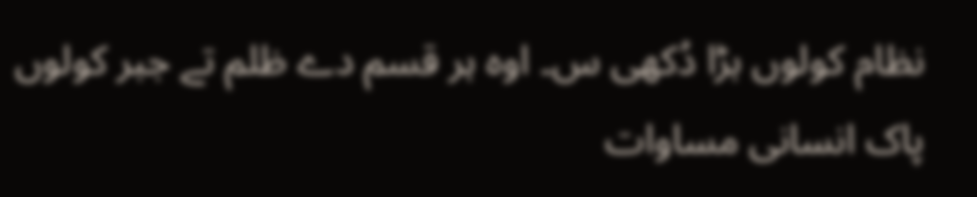نظام کولوں بڑا دُکھی س۔ اوہ ہر قسم دے ظلم تے جبر کولوں پاک انسانی مساوات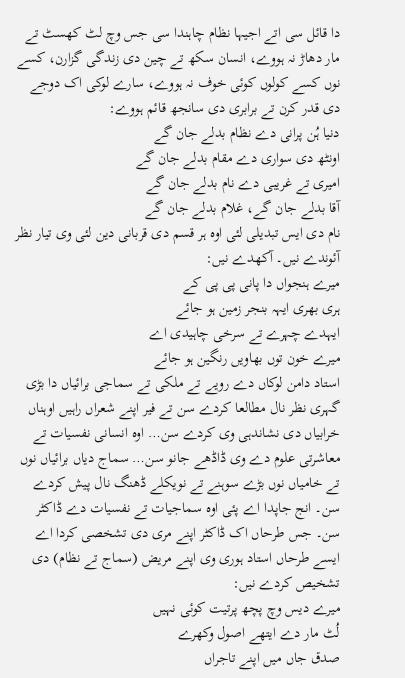دا قائل سی اتے اجیہا نظام چاہندا سی جس وچ لٹ کھسٹ تے مار دھاڑ نہ ہووے، انسان سکھ تے چین دی زندگی گزارن، کسے نوں کسے کولوں کوئی خوف نہ ہووے، سارے لوکی اک دوجے دی قدر کرن تے برابری دی سانجھ قائم ہووے:
دنیا ہُن پرانی دے نظام بدلے جان گے
اونٹھ دی سواری دے مقام بدلے جان گے
امیری تے غریبی دے نام بدلے جان گے
آقا بدلے جان گے، غلام بدلے جان گے
نام دی ایس تبدیلی لئی اوہ ہر قسم دی قربانی دین لئی وی تیار نظر آئوندے نیں۔ آکھدے نیں:
میرے ہنجواں دا پانی پی پی کے
ہری بھری ایہہ بنجر زمین ہو جائے
ایہدے چہرے تے سرخی چاہیدی اے
میرے خون توں بھاویں رنگین ہو جائے
استاد دامن لوکاں دے رویے تے ملکی تے سماجی برائیاں دا بڑی گہری نظر نال مطالعا کردے سن تے فیر اپنے شعراں راہیں اوہناں خرابیاں دی نشاندہی وی کردے سن… اوہ انسانی نفسیات تے معاشرتی علوم دے وی ڈاڈھے جانو سن… سماج دیاں برائیاں نوں تے خامیاں نوں بڑے سوہنے تے نویکلے ڈھنگ نال پیش کردے سن۔ انج جاپدا اے پئی اوہ سماجیات تے نفسیات دے ڈاکٹر سن۔ جس طرحاں اک ڈاکٹر اپنے مری دی تشخصی کردا اے ایسے طرحاں استاد ہوری وی اپنے مریض (سماج تے نظام) دی تشخیص کردے نیں:
میرے دیس وچ پچھ پرتیت کوئی نہیں
لُٹ مار دے ایتھے اصول وکھرے
صدق جاں میں اپنے تاجراں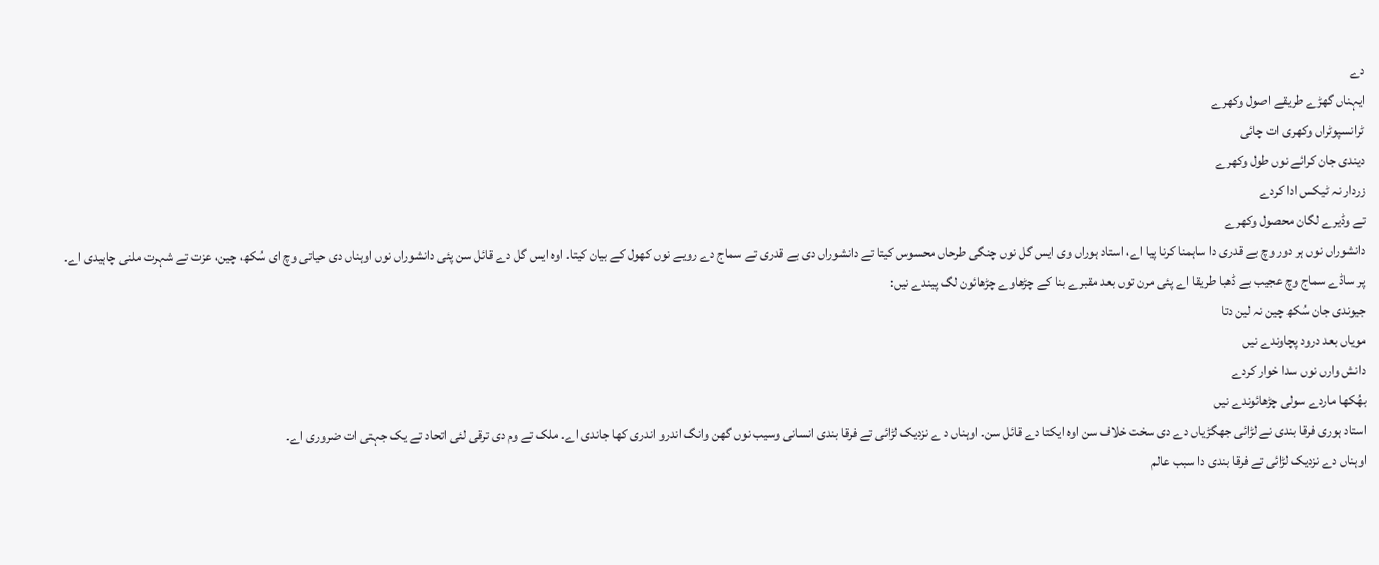دے
ایہناں گھڑے طریقے اصول وکھرے
ٹرانسپوٹراں وکھری ات چائی
دیندی جان کرائے نوں طول وکھرے
زردار نہ ٹیکس ادا کردے
تے وڈیرے لگان محصول وکھرے
دانشوراں نوں ہر دور وچ بے قدری دا ساہمنا کرنا پیا اے، استاد ہوراں وی ایس گل نوں چنگی طرحاں محسوس کیتا تے دانشوراں دی بے قدری تے سماج دے رویے نوں کھول کے بیان کیتا۔ اوہ ایس گل دے قائل سن پئی دانشوراں نوں اوہناں دی حیاتی وچ ای سُکھ، چین، عزت تے شہرت ملنی چاہیدی اے۔ پر ساڈے سماج وچ عجیب بے ڈھبا طریقا اے پئی مرن توں بعد مقبرے بنا کے چڑھاوے چڑھائون لگ پیندے نیں:
جیوندی جان سُکھ چین نہ لین دتا
مویاں بعد درود پچاوندے نیں
دانش وارں نوں سدا خوار کردے
بھُکھا ماردے سولی چڑھائوندے نیں
استاد ہوری فرقا بندی نے لڑائی جھگڑیاں دے دی سخت خلاف سن اوہ ایکتا دے قائل سن۔ اوہناں د ے نزدیک لڑائی تے فرقا بندی انسانی وسیب نوں گھن وانگ اندرو اندری کھا جاندی اے۔ ملک تے وم دی ترقی لئی اتحاد تے یک جہتی ات ضروری اے۔
اوہناں دے نزدیک لڑائی تے فرقا بندی دا سبب عالم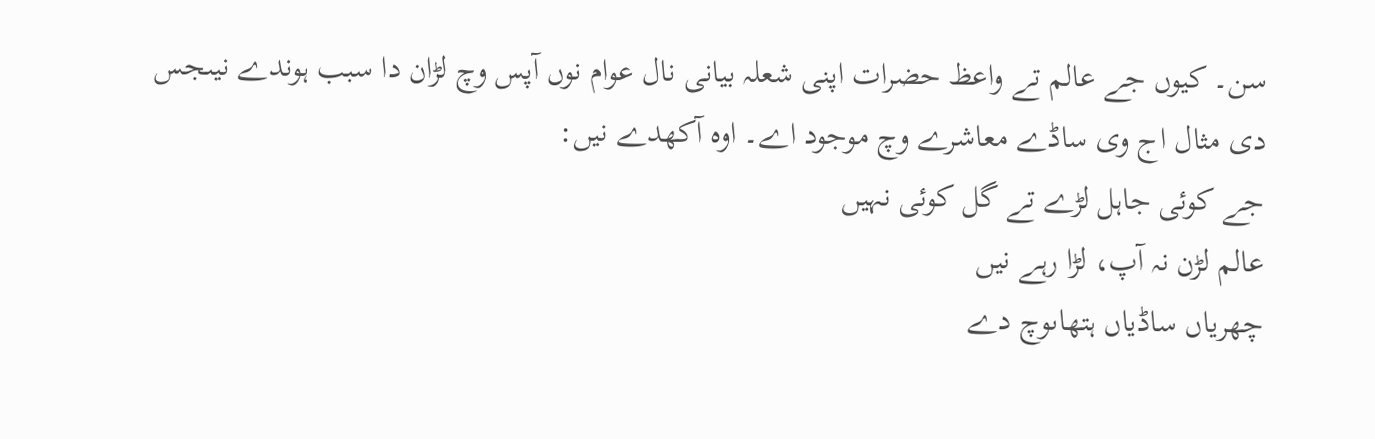سن۔ کیوں جے عالم تے واعظ حضرات اپنی شعلہ بیانی نال عوام نوں آپس وچ لڑان دا سبب ہوندے نیںجس دی مثال اج وی ساڈے معاشرے وچ موجود اے۔ اوہ آکھدے نیں:
جے کوئی جاہل لڑے تے گل کوئی نہیں
عالم لڑن نہ آپ، لڑا رہے نیں
چھریاں ساڈیاں ہتھاںوچ دے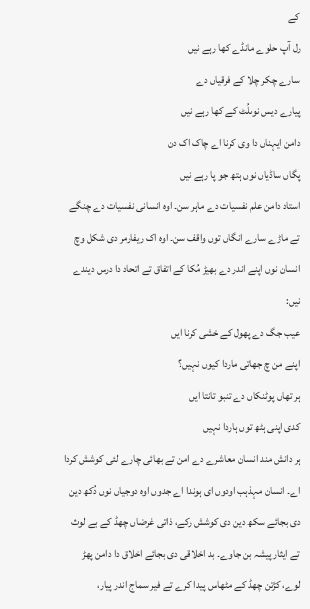کے
رل آپ حلوے مانڈے کھا رہے نیں
سارے چکر چلا کے فرقیاں دے
پیارے دیس نوںلُٹ کے کھا رہے نیں
دامن ایہناں دا وی کرنا اے چاک اک دن
پگاں ساڈیاں نوں ہتھ جو پا رہے نیں
استاد دامن علم نفسیات دے ماہر سن۔ اوہ انسانی نفسیات دے چنگے تے ماڑے سارے انگاں توں واقف سن۔ اوہ اک ریفارمر دی شکل وچ انسان نوں اپنے اندر دے بھیڑ مُکا کے اتفاق تے اتحاد دا درس دیندے نیں:
عیب جگ دے پھول کے خشی کرنا ایں
اپنے من چ جھاتی ماردا کیوں نہیں؟
ہر تھاں پوٹنکاں دے تنبو تانتا ایں
کدی اپنی ہٹھ توں ہاردا نہیں
ہر دانش مند انسان معاشرے دے امن تے بھائی چارے لئی کوشش کردا اے۔ انسان مہذہب اودوں ای ہوندا اے جدوں اوہ دوجیاں نوں دُکھ دین دی بجائے سکھ دین دی کوشش رکے، ذاتی غرضاں چھڈ کے بے لوث تے ایثار پیشہ بن جاوے۔ بد اخلاقی دی بجائے اخلاق دا دامن پھڑ لوے، کڑتن چھڈ کے مٹھاس پیدا کرے تے فیر سماج اندر پیار،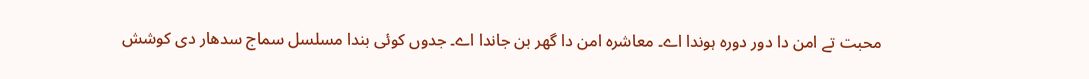محبت تے امن دا دور دورہ ہوندا اے۔ معاشرہ امن دا گھر بن جاندا اے۔ جدوں کوئی بندا مسلسل سماج سدھار دی کوشش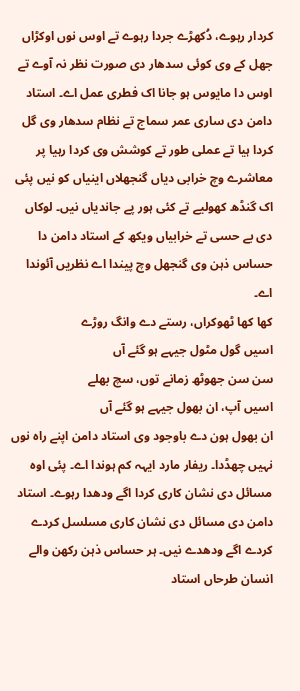کردار رہوے، دُکھڑے جردا رہوے تے اوس نوں اوکڑاں جھل کے وی کوئی سدھار دی صورت نظر نہ آوے تے اوس دا مایوس ہو جانا اک فطری عمل اے۔ استاد دامن دی ساری عمر سماج تے نظام سدھار وی گل کردا ہیا تے عملی طور تے کوشش وی کردا رہیا پر معاشرے وچ خرابی دیاں گنجھلاں اینیاں کو نیں پئی اک گنڈھ کھولیے تے کئی ہور پے جاندیاں نیں۔ لوکاں دی بے حسی تے خرابیاں ویکھ کے استاد دامن دا حساس ذہن وی گنجھل وچ پیندا اے نظریں آئوندا اے۔
کھا کھا ٹھوکراں، رستے دے وانگ روڑے
اسیں گول مٹول جیہے ہو گئے آں
سن سن جھوٹھ زمانے توں، سچ بھلے
اسیں آپ، ان بھول جیہے ہو گئے آں
ان بھول ہون دے باوجود وی استاد دامن اپنے راہ نوں نہیں چھڈدا۔ ریفار مارد ایہہ کم ہوندا اے۔ پئی اوہ مسائل دی نشان کاری کردا اگے ودھدا رہوے۔ استاد دامن دی مسائل دی نشان کاری مسلسل کردے کردے اگے ودھدے نیں۔ ہر حساس ذہن رکھن والے انسان طرحاں استاد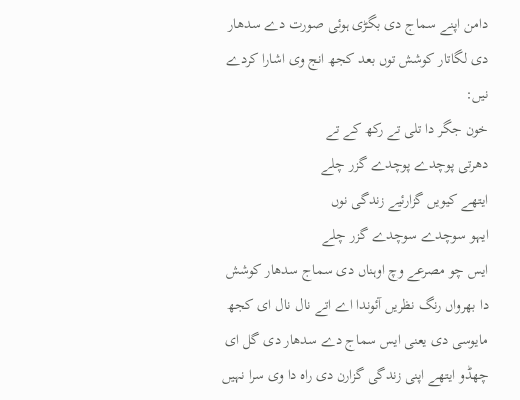دامن اپنے سماج دی بگڑی ہوئی صورت دے سدھار دی لگاتار کوشش توں بعد کجھ انج وی اشارا کردے نیں:
خون جگر دا تلی تے رکھ کے تے
دھرتی پوچدے پوچدے گزر چلے
ایتھے کیویں گزارئیے زندگی نوں
ایہو سوچدے سوچدے گزر چلے
ایس چو مصرعے وچ اوہناں دی سماج سدھار کوشش دا بھرواں رنگ نظریں آئوندا اے اتے نال نال ای کجھ مایوسی دی یعنی ایس سماج دے سدھار دی گل ای چھڈو ایتھے اپنی زندگی گزارن دی راہ دا وی سرا نہیں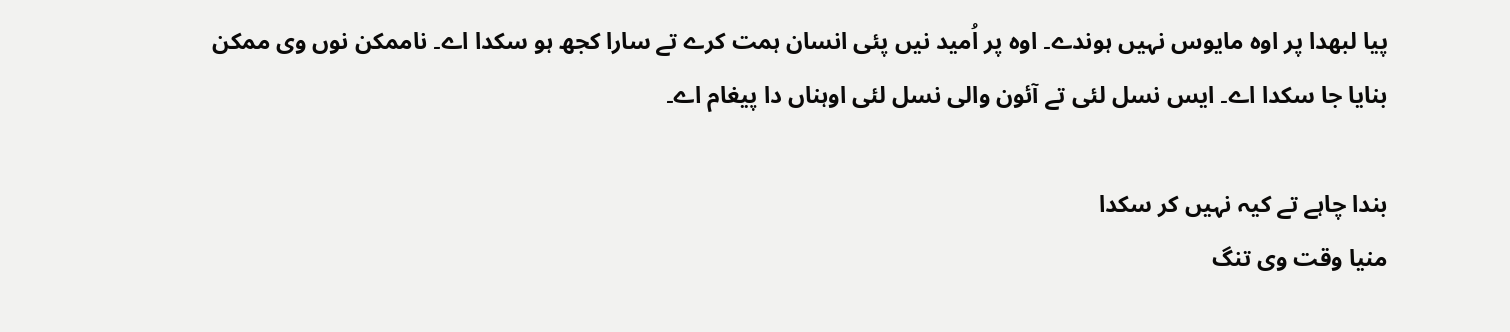پیا لبھدا پر اوہ مایوس نہیں ہوندے۔ اوہ پر اُمید نیں پئی انسان ہمت کرے تے سارا کجھ ہو سکدا اے۔ ناممکن نوں وی ممکن بنایا جا سکدا اے۔ ایس نسل لئی تے آئون والی نسل لئی اوہناں دا پیغام اے۔

بندا چاہے تے کیہ نہیں کر سکدا
منیا وقت وی تنگ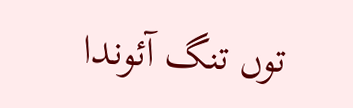توں تنگ آئوندا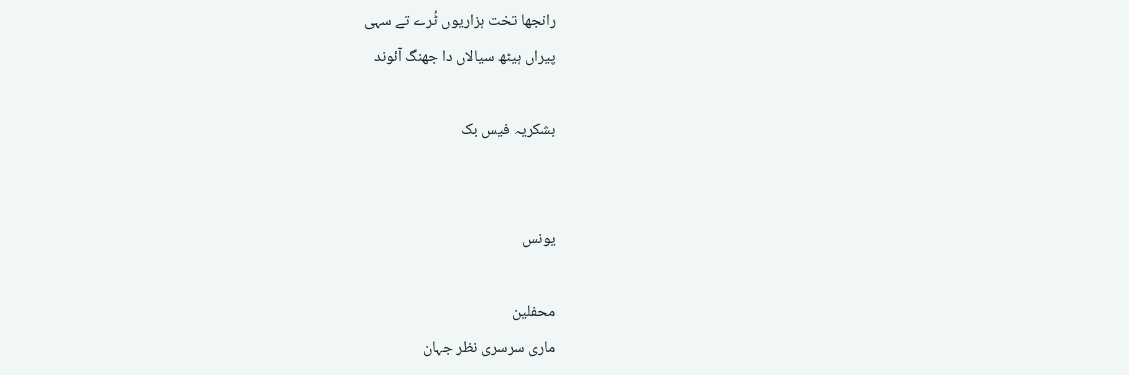رانجھا تخت ہزاریوں ٹُرے تے سہی
پیراں ہیٹھ سیالاں دا جھنگ آئوند

بشکریہ فیس بک


یونس

محفلین
ماری سرسری نظر جہان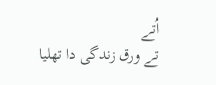اُتے
تے ورق زندگی دا تھلیا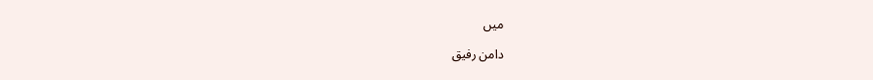میں

دامن رفیق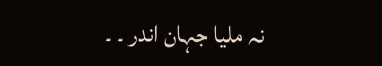نہ ملیا جہان اندر ۔ ۔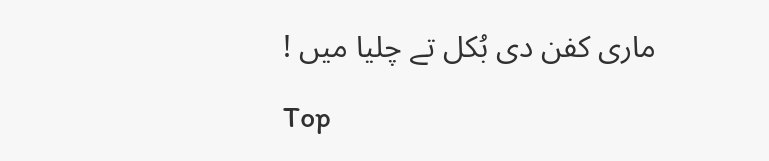ماری کفن دی بُکل تے چلیا میں !

Top